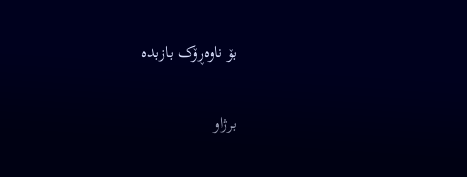بۆ ناوەڕۆک بازبدە

برژاو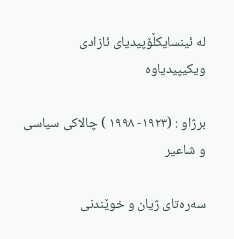لە ئینسایکڵۆپیدیای ئازادی ویکیپیدیاوە

برژاو : (١٩٢٣- ١٩٩٨ ) چالاكی سیاسی و شاعیر

سەرەتای ژیان و خوێندنی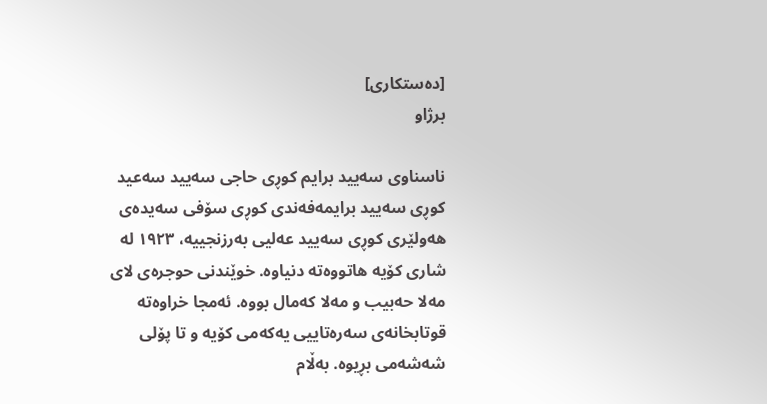[دەستکاری]
برژاو

ناسناوی سەیید برایم کوڕی حاجی سەیید سەعید کوڕی سەیید برایمەفەندی کوڕی سۆفی سەیدەی ھەولێری کوڕی سەیید عەلیی بەرزنجییە، ١٩٢٣ لە شاری کۆیە ھاتووەتە دنیاوە. خوێندنی حوجرەی لای مەلا حەبیب و مەلا کەمال بووە. ئەمجا خراوەتە قوتابخانەی سەرەتاییی یەکەمی کۆیە و تا پۆلی شەشەمی بڕیوە. بەڵام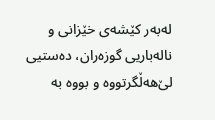لەبەر کێشەی خێزانی و نالەباریی گوزەران، دەستیی لێ‌ھەڵگرتووە و بووە بە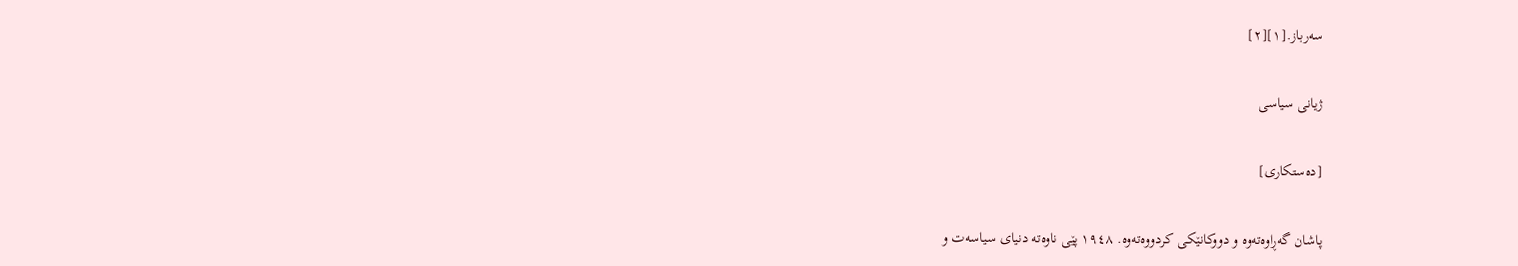سەرباز.[١][٢]

ژیانی سیاسی

[دەستکاری]

پاشان گەڕاوەتەوە و دووکانێکی کردووەتەوە. ١٩٤٨ پێی ناوەتە دنیای سیاسەت و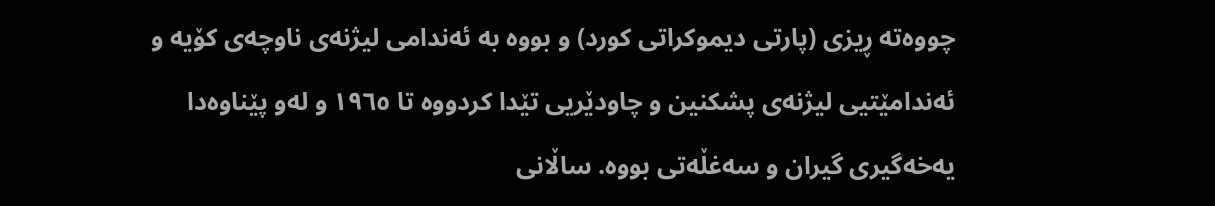چووەتە ڕیزی (پارتی دیموکراتی کورد) و بووە بە ئەندامی لیژنەی ناوچەی کۆیە و ئەندامێتیی لیژنەی پشکنین و چاودێریی تێدا کردووە تا ١٩٦٥ و لەو پێناوەدا یەخەگیری گیران و سەغڵەتی بووە. ساڵانی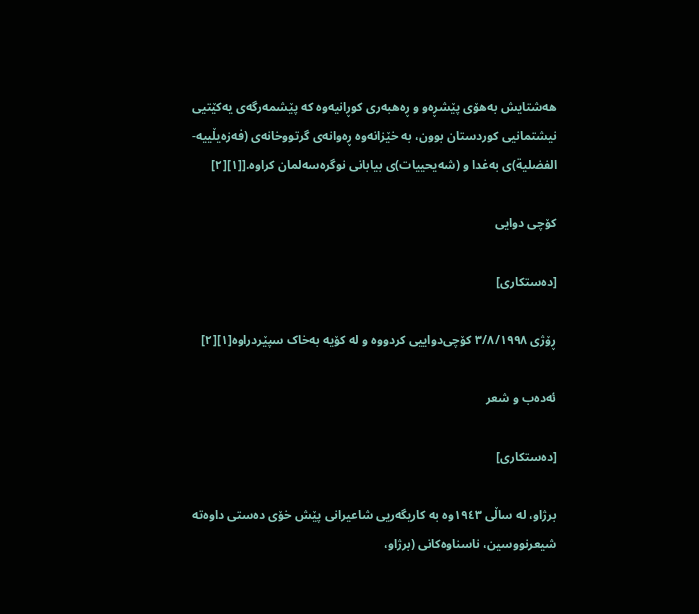ھەشتایش بەھۆی پێشڕەو و ڕەھبەری کوڕانیەوە کە پێشمەرگەی یەکێتیی نیشتمانیی کوردستان بوون، بە خێزانەوە ڕەوانەی گرتووخانەی (فەزەیڵییە- الفضلیة)ی بەغدا و (شەیحییات)ی بیابانی نوگرەسەلمان کراوە.[[١][٢]

كۆچی دوایی

[دەستکاری]

ڕۆژی ٣/٨/١٩٩٨ کۆچی‌دواییی کردووە و لە کۆیە بەخاک سپێردراوە[١][٢]

ئەدەب و شعر

[دەستکاری]

برژاو، لە ساڵی ١٩٤٣وە بە کاریگەریی شاعیرانی پێش خۆی دەستی داوەتە شیعرنووسین، ناسناوەکانی (برژاو،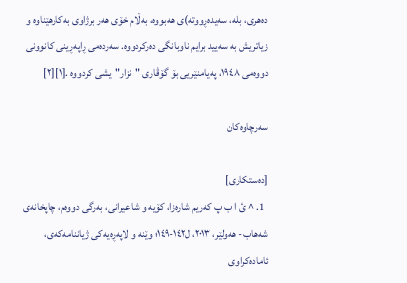دەھری، بلە، سەیدەڕووتە)ی ھەبووە، بەڵام خۆی ھەر برژاوی بەکارھێناوە و زیاتریش بە سەیید برایم ناوبانگی دەرکردووە. سەردەمی ڕاپەڕینی کانوونی دووەمی ١٩٤٨، پەیامنێریی بۆ گۆڤاری "نزار"یشی کردووە .[١][٢]

سەرچاوەکان

[دەستکاری]
  1. ^ ئ ا ب پ کەریم شارەزا، کۆیە و شاعیرانی، بەرگی دووەم، چاپخانەی شەھاب- ھەولێر، ٢٠١٣، ل١٤٢-١٤٩؛ وێنە و لاپەڕەیەکی ژیاننامەکەی، ئامادەکراوی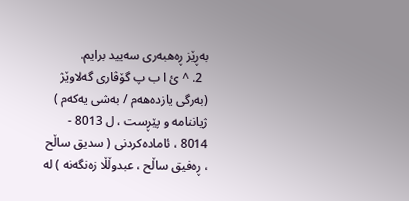بەڕێز ڕەھبەری سەیید برایم.
  2. ^ ئ ا ب پ گۆڤاری گەلاوێژ (بەرگی یازدەهەم / بەشی یەكەم ) ژیاننامە و پێڕست ، ل 8013 - 8014 ، ئامادەكردنی ( سدیق ساڵح ، ڕەفیق ساڵح ، عبدوڵڵا زەنگەنە ) لە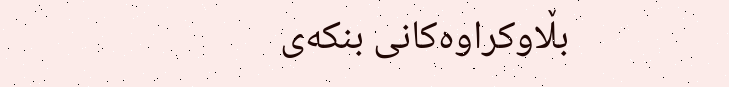بڵاوكراوەكانی بنكەی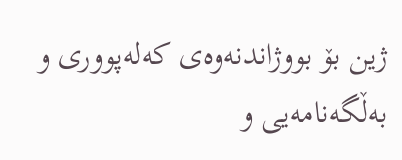ژین بۆ بووژاندنەوەی كەلەپووری و بەڵگەنامەیی و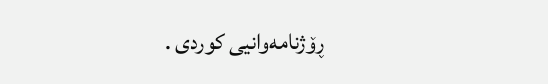ڕۆژنامەوانیی كوردی .